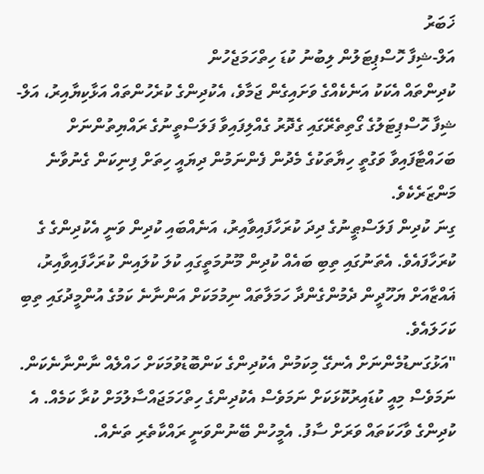ޚަބަރު
އަލް-ޝިފާ ހޮސްޕިޓަލުން ލިބުނު ކުޑަ ހިތްހަމަޖެހުން
ކުދިންތައް އެކަކު އަނެކެއްގެ ވަށައިގެން ޖަމާވެ، އެކުދިންގެ ކުރެހުންތައް އަޅާކިޔާއިރު، އަލް-ޝިފާ ހޮސްޕިޓަލުގެ ގޯތިތެރޭގައި ގެދޮރު ގެއްލިފައިވާ ފަލަސްތީނުގެ ރައްޔިތުންނަށް ބަހައްޓާފައިވާ ވަގުތީ ހިޔާތަކުގެ މެދުން ފެންނަމުން ދިޔައީ ހިތަށް ފިނިކަން ގެނުވާނެ މަންޒަރެކެވެ.
ގިނަ ކުދިން ފަލަސްޠީނުގެ ދިދަ ކުރަހާފައިވާއިރު، އަނެއްބައި ކުދިން ވަނީ އެކުދިންގެ ގެ ކުރަހާފައެވެ. އެތަނުގައި ތިބި ބައެއް ކުދިން މޫނުމަތީގައި ކުލަ ކުލައިން ކުރަހާފައިވާއިރު، ޣައްޒާއަށް ޔަހޫދީން ދެމުންގެންދާ ހަމަލާތައް ނިމުމަކަށް އަންނާނެ ކަމުގެ އުންމީދުގައި ތިބި ކަހަލައެވެ.
"އަޅުގަނޑުމެންނަށް އެނގޭ މިކަމުން އެކުދިންގެ ކަންބޮޑުވުމަކަށް ހައްލެއް ނާންނާނެކަން. ނަމަވެސް މިއީ ކުޑައިރުކޮޅަކަށް ނަމަވެސް އެކުދިންގެ ހިތްހަމަޖައްސާލުމަށް ކުރާ ކަމެއް. އެ ކުދިންގެ ވާހަކަތައް ވަރަށް ސާފު. އެމީހުން ބޭނުންވަނީ ރައްކާތެރި ތަނެއް.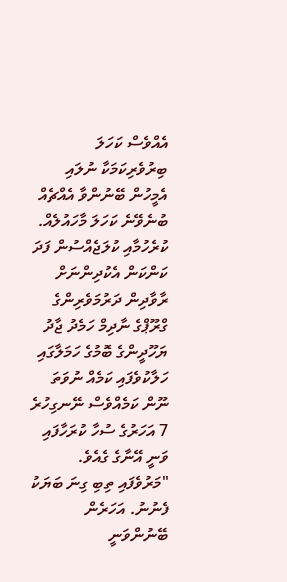އެއްވެސް ކަހަލަ ބިރުވެރިކަމަކާ ނުލައި އެމީހުން ބޭނުންވާ އެއްޗެއް ބުނެވޭނެ ކަހަލަ މާހައުލެއް.
ކުރެހުމާއި ކުލަޖެއްސުން ފަދަ ކަންކަން އެކުދިންނަށް ރާވާދިން ދަރުމަވެރިންގެ ގްރޫޕްގެ ނާދިމް ހަމެދު ޖާދު
ޔަހޫދީންގެ ބޮމުގެ ހަމަލާގައި ހަލާކުވެފައި ކަމެއް ނުވަތަ ނޫން ކަމެއްވެސް ނޭނގިހުރެ 7 އަހަރުގެ ސުހާ ކުރަހާފައި ވަނީ އޭނާގެ ގެއެވެ.
"މަރުވެފައި ތިބި ގިނަ ބަޔަކު ފެނުނު. އަހަރެން ބޭނުންވަނީ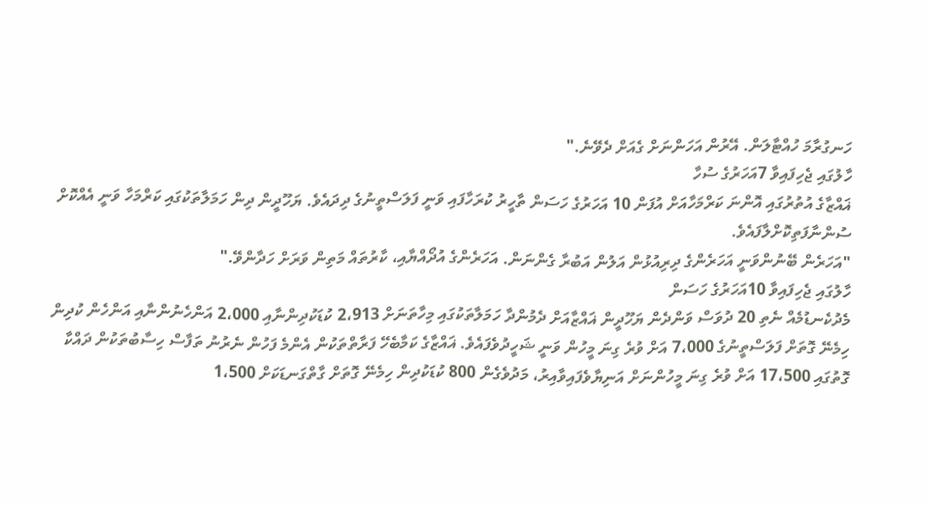ހަނގުރާމަ ހުއްޓާލަން. އޭރުން އަހަންނަށް ގެއަށް ދެވޭނެ."
ހާލުގައި ޖެހިފައިވާ 7އަހަރުގެ ސުހާ
ޣައްޒާގެ އުތުރުގައި އޮންނަ ކަރްމަހާއަށް އުފަން 10 އަހަރުގެ ހަސަން ތާހީރު ކުރަހާފައި ވަނީ ފަލަސްތީނުގެ ދިދައެވެ. ޔަހޫދީން ދިން ހަމަލާތަކުގައި ކަރްމަހާ ވަނީ އެއްކޮށް ސުންނާފަތިކޮށްލާފައެވެ.
"އަހަރެން ބޭނުންވަނީ އަހަރެންގެ ދިރިއުޅުން އަލުން އަބުރާ ގެންނަން. އަހަރެންގެ އުދޯއްޔާއި، ކާރުތައް މަތިން ވަރަށް ހަދާންވޭ."
ހާލުގައި ޖެހިފައިވާ 10އަހަރުގެ ހަސަން
މެދުކެނޑުމެއް ނެތި 20 ދުވަސް ވަންދެން ޔަހޫދީން ޣައްޒާއަށް ދެމުންދާ ހަމަލާތަކުގައި މިހާތަނަށް 2،913 ކުޑަކުދިންނާއި 2،000 އަންހެނުންނާއި އަންހެން ކުދިން ހިމެނޭ ގޮތަށް ފަލަސްތީނުގެ 7،000 އަށް ވުރެ ގިނަ މީހުން ވަނީ ޝަހީދުވެފައެވެ. ޣައްޒާގެ ކަމާބެހޭ ފަރާތްތަކުން އެންމެ ފަހުން ނެރުނު ތަފާސް ހިސާބުތަކުން ދައްކާ ގޮތުގައި 17،500 އަށް ވުރެ ގިނަ މީހުންނަށް އަނިޔާވެފައިވާއިރު، މަދުވެގެން 800 ކުޑަކުދިން ހިމެނޭ ގޮތަށް ގާތްގަނޑަކަށް 1،500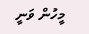މީހުން ވަނީ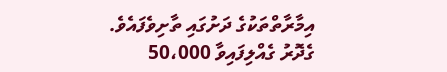އިމާރާތްތަކުގެ ދަށުގައި ތާށިވެފައެވެ.
ގެދޮރު ގެއްލިފައިވާ 50،000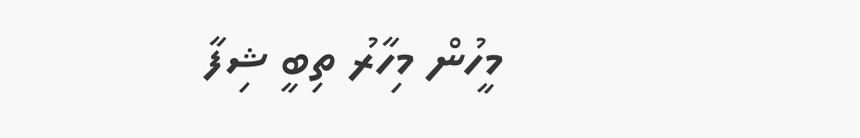މީހުން މިހާރު ތިބީ ޝިފާ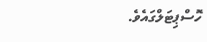ހޮސްޕިޓަލްގައެވެ.